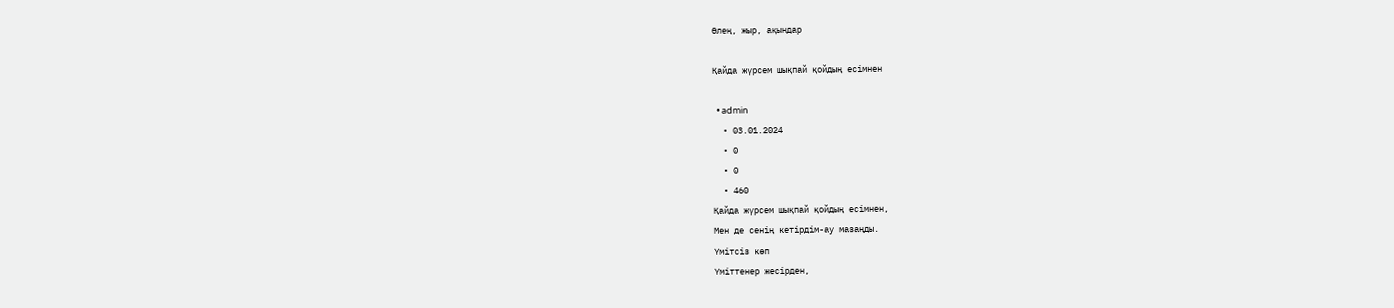Өлең, жыр, ақындар

Қайда жүрсем шықпай қойдың есімнен

  • admin
  • 03.01.2024
  • 0
  • 0
  • 460
Қайда жүрсем шықпай қойдың есімнен,
Мен де сенің кетірдім-ау мазаңды.
Үмітсіз көп
Үміттенер жесірден,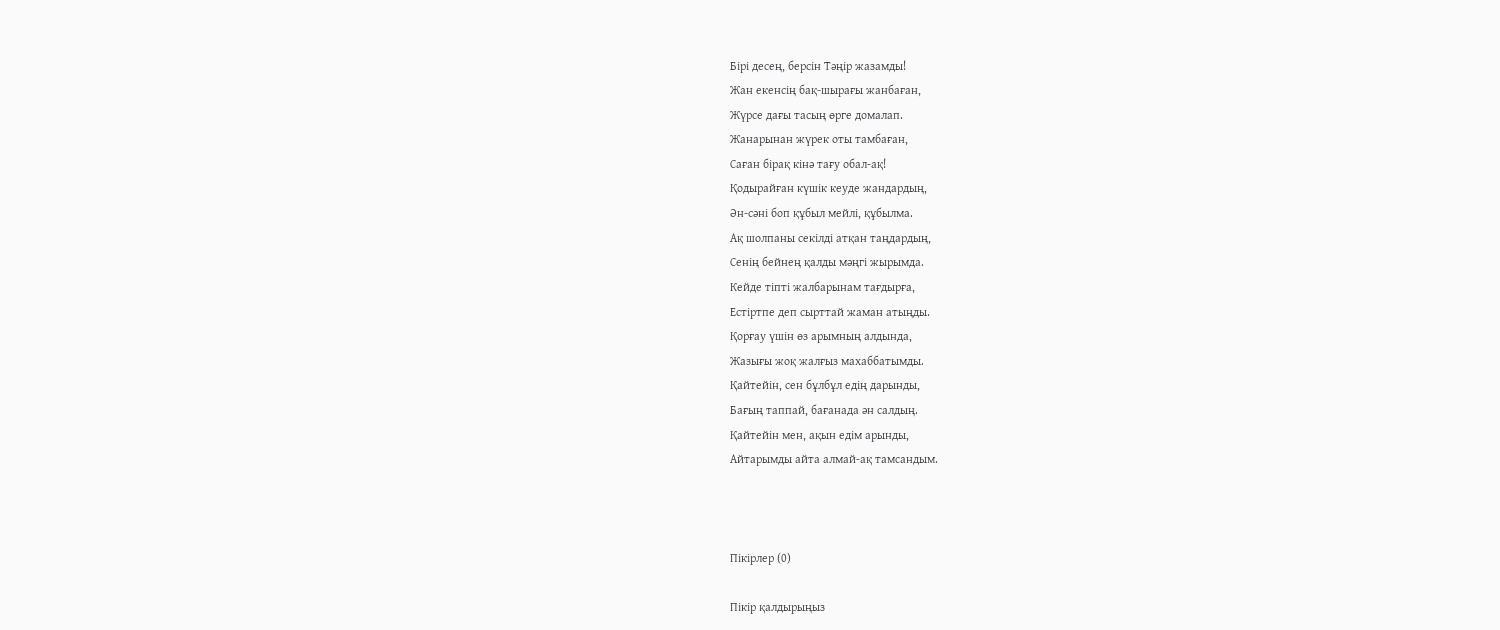Бірі десең, берсін Тәңір жазамды!
Жан екенсің бақ-шырағы жанбаған,
Жүрсе дағы тасың өрге домалап.
Жанарынан жүрек оты тамбаған,
Саған бірақ кінә тағу обал-ақ!
Қодырайған күшік кеуде жандардың,
Ән-сәні боп құбыл мейлі, құбылма.
Ақ шолпаны секілді атқан таңдардың,
Сенің бейнең қалды мәңгі жырымда.
Кейде тіпті жалбарынам тағдырға,
Естіртпе деп сырттай жаман атыңды.
Қорғау үшін өз арымның алдында,
Жазығы жоқ жалғыз махаббатымды.
Қайтейін, сен бұлбұл едің дарынды,
Бағың таппай, бағанада ән салдың.
Қайтейін мен, ақын едім арынды,
Айтарымды айта алмай-ақ тамсандым.



Пікірлер (0)

Пікір қалдырыңыз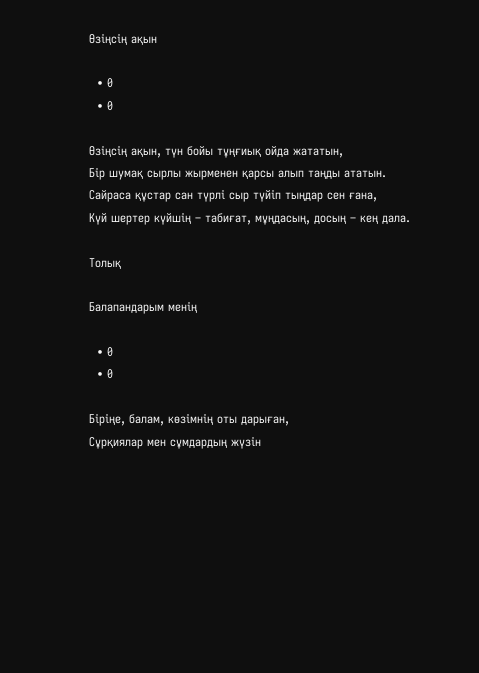Өзіңсің ақын

  • 0
  • 0

Өзіңсің ақын, түн бойы тұңғиық ойда жататын,
Бір шумақ сырлы жырменен қарсы алып таңды ататын.
Сайраса құстар сан түрлі сыр түйіп тыңдар сен ғана,
Күй шертер күйшің – табиғат, мұңдасың, досың – кең дала.

Толық

Балапандарым менің

  • 0
  • 0

Біріңе, балам, көзімнің оты дарыған,
Сұрқиялар мен сұмдардың жүзін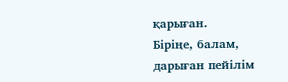қарыған.
Біріңе, балам, дарыған пейілім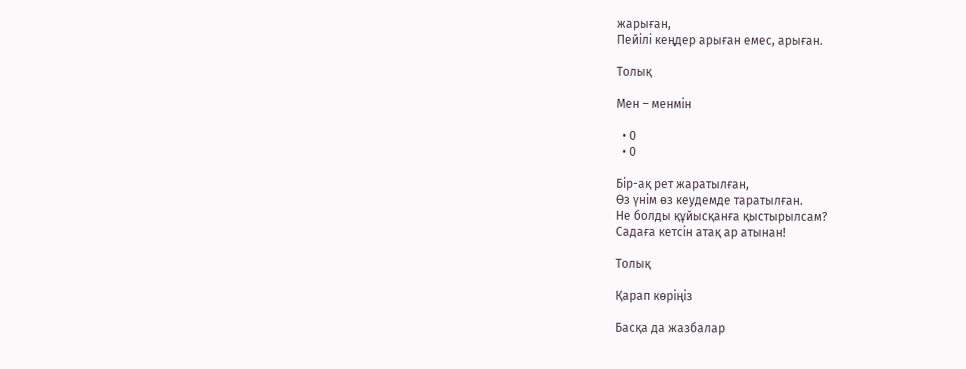жарыған,
Пейілі кеңдер арыған емес, арыған.

Толық

Мен – менмін

  • 0
  • 0

Бір-ақ рет жаратылған,
Өз үнім өз кеудемде таратылған.
Не болды құйысқанға қыстырылсам?
Садаға кетсін атақ ар атынан!

Толық

Қарап көріңіз

Басқа да жазбалар